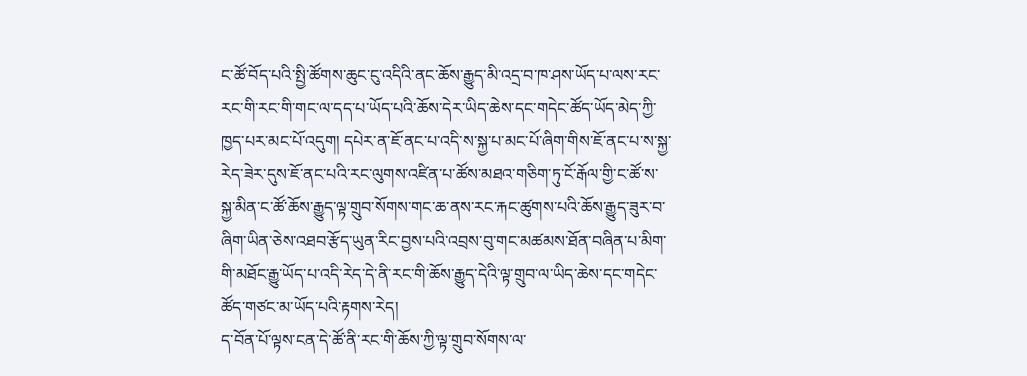ང་ཚོ་བོད་པའི་སྤྱི་ཚོགས་ཆུང་ངུ་འདིའི་ནང་ཆོས་རྒྱུད་མི་འདྲ་བ་ཁ་ཤས་ཡོད་པ་ལས་རང་རང་གི་རང་གི་གང་ལ་དད་པ་ཡོད་པའི་ཆོས་དེར་ཡིད་ཆེས་དང་གདེང་ཚོད་ཡོད་མེད་ཀྱི་ཁྱད་པར་མང་པོ་འདུག། དཔེར་ན་ཇོ་ནང་པ་འདི་ས་སྐྱ་པ་མང་པོ་ཞིག་གིས་ཇོ་ནང་པ་ས་སྐྱ་རེད་ཟེར་དུས་ཇོ་ནང་པའི་རང་ལུགས་འཛིན་པ་ཚོས་མཐའ་གཅིག་ཏུ་ངོ་རྒོལ་གྱི་ང་ཚོ་ས་སྐྱ་མིན་ང་ཚོ་ཆོས་རྒྱུད་ལྟ་གྲུབ་སོགས་གང་ཆ་ནས་རང་རྐང་ཚུགས་པའི་ཆོས་རྒྱུད་ཟུར་བ་ཞིག་ཡིན་ཅེས་འཐབ་རྩོད་ཡུན་རིང་བྱས་པའི་འབྲས་བུ་གང་མཚམས་ཐོན་བཞིན་པ་མིག་གི་མཐོང་རྒྱུ་ཡོད་པ་འདི་རེད་དེ་ནི་རང་གི་ཆོས་རྒྱུད་དེའི་ལྟ་གྲུབ་ལ་ཡིད་ཆེས་དང་གདེང་ཚོད་གཙང་མ་ཡོད་པའི་རྟགས་རེད།
ད་བོན་པོ་ལྟས་ངན་དེ་ཚོ་ནི་རང་གི་ཆོས་ཀྱི་ལྟ་གྲུབ་སོགས་ལ་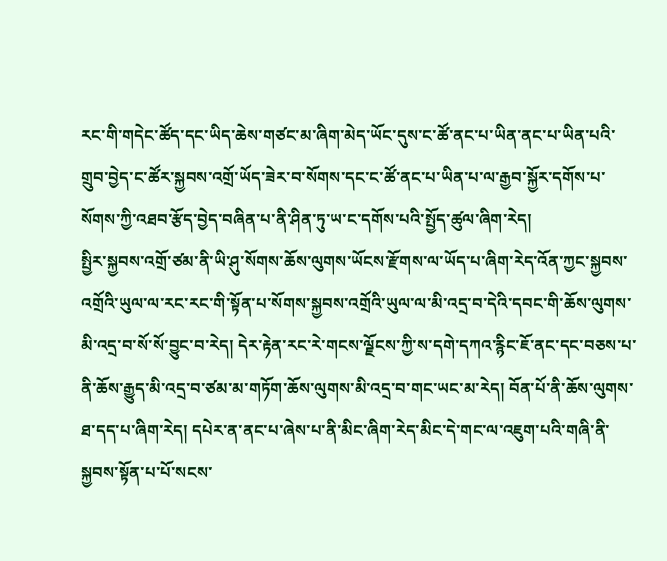རང་གི་གདེང་ཚོད་དང་ཡིད་ཆེས་གཙང་མ་ཞིག་མེད་ཡོང་དུས་ང་ཚོ་ནང་པ་ཡིན་ནང་པ་ཡིན་པའི་གྲུབ་བྱེད་ང་ཚོར་སྐྱབས་འགྲོ་ཡོད་ཟེར་བ་སོགས་དང་ང་ཚོ་ནང་པ་ཡིན་པ་ལ་རྒྱབ་སྐྱོར་དགོས་པ་སོགས་ཀྱི་འཐབ་རྩོད་བྱེད་བཞིན་པ་ནི་ཤིན་ཏུ་ཡ་ང་དགོས་པའི་སྤྱོད་ཚུལ་ཞིག་རེད།
སྤྱིར་སྐྱབས་འགྲོ་ཙམ་ནི་ཡི་ཤུ་སོགས་ཆོས་ལུགས་ཡོངས་རྫོགས་ལ་ཡོད་པ་ཞིག་རེད་འོན་ཀྱང་སྐྱབས་འགྲོའི་ཡུལ་ལ་རང་རང་གི་སྟོན་པ་སོགས་སྐྱབས་འགྲོའི་ཡུལ་ལ་མི་འདྲ་བ་དེའི་དབང་གི་ཆོས་ལུགས་མི་འདྲ་བ་སོ་སོ་བྱུང་བ་རེད། དེར་རྟེན་རང་རེ་གངས་ལྗོངས་ཀྱི་ས་དགེ་དཀའ་རྙིང་ཇོ་ནང་དང་བཅས་པ་ནི་ཆོས་རྒྱུད་མི་འདྲ་བ་ཙམ་མ་གཏོག་ཆོས་ལུགས་མི་འདྲ་བ་གང་ཡང་མ་རེད། བོན་པོ་ནི་ཆོས་ལུགས་ཐ་དད་པ་ཞིག་རེད། དཔེར་ན་ནང་པ་ཞེས་པ་ནི་མིང་ཞིག་རེད་མིང་དེ་གང་ལ་འཇུག་པའི་གཞི་ནི་སྐྱབས་སྟོན་པ་པོ་སངས་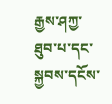རྒྱས་ཤཀྱ་ཐུབ་པ་དང་སྐྱབས་དངོས་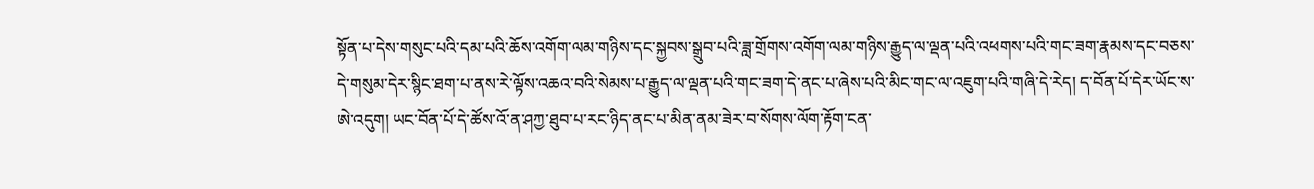སྟོན་པ་དེས་གསུང་པའི་དམ་པའི་ཆོས་འགོག་ལམ་གཉིས་དང་སྐྱབས་སྒྲུབ་པའི་ཟླ་གྲོགས་འགོག་ལམ་གཉིས་རྒྱུད་ལ་ལྡན་པའི་འཕགས་པའི་གང་ཟག་རྣམས་དང་བཅས་དེ་གསུམ་དེར་སྙིང་ཐག་པ་ནས་རེ་ལྟོས་འཆའ་བའི་སེམས་པ་རྒྱུད་ལ་ལྡན་པའི་གང་ཟག་དེ་ནང་པ་ཞེས་པའི་མིང་གང་ལ་འཇུག་པའི་གཞི་དེ་རེད། ད་བོན་པོ་དེར་ཡོང་ས་ཨེ་འདུག། ཡང་བོན་པོ་དེ་ཚོས་འོ་ན་ཤཀྱ་ཐུབ་པ་རང་ཉིད་ནང་པ་མིན་ནམ་ཟེར་བ་སོགས་ལོག་རྟོག་ངན་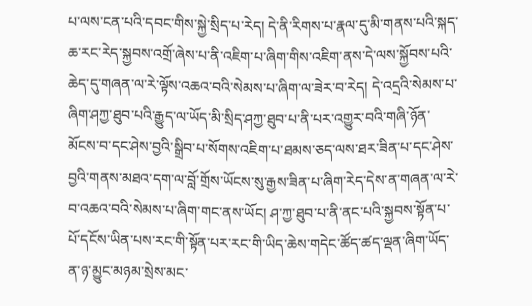པ་ལས་ངན་པའི་དབང་གིས་སྐྱེ་སྲིད་པ་རེད། དེ་ནི་རིགས་པ་རྣལ་དུ་མི་གནས་པའི་སྐད་ཆ་རང་རེད་སྐྱབས་འགྲོ་ཞེས་པ་ནི་འཇིག་པ་ཞིག་གིས་འཇིག་ནས་དེ་ལས་སྐྱོབས་པའི་ཆེད་དུ་གཞན་ལ་རེ་ལྟོས་འཆའ་བའི་སེམས་པ་ཞིག་ལ་ཟེར་བ་རེད། དེ་འདྲའི་སེམས་པ་ཞིག་ཤཀྱ་ཐུབ་པའི་རྒྱུད་ལ་ཡོད་མི་སྲིད་ཤཀྱ་ཐུབ་པ་ནི་པར་འགྱུར་བའི་གཞི་ཉོན་མོངས་བ་དང་ཤེས་བྱའི་སྒྲིབ་པ་སོགས་འཇིག་པ་ཐམས་ཅད་ལས་ཐར་ཟིན་པ་དང་ཤེས་བྱའི་གནས་མཐའ་དག་ལ་བློ་གྲོས་ཡོངས་སུ་རྒྱས་ཟིན་པ་ཞིག་རེད་དེས་ན་གཞན་ལ་རེ་བ་འཆའ་བའི་སེམས་པ་ཞིག་གང་ནས་ཡོང། ཤ་ཀྱ་ཐུབ་པ་ནི་ནང་པའི་སྐྱབས་སྟོན་པ་པོ་དངོས་ཡིན་པས་རང་གི་སྟོན་པར་རང་གི་ཡིད་ཆེས་གདེང་ཚོད་ཚད་ལྡན་ཞིག་ཡོད་ན་ཉ་མྱུང་མཉམ་སྲེས་མང་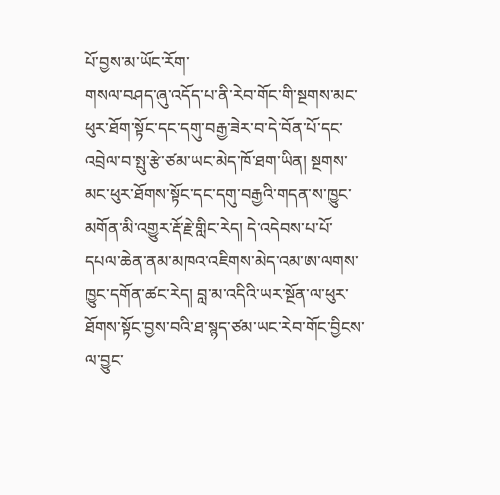པོ་བྱས་མ་ཡོང་རོག་
གསལ་བཤད་ཞུ་འདོད་པ་ནི་རེབ་གོང་གི་སྔགས་མང་ཕུར་ཐོག་སྟོང་དང་དགུ་བརྒྱ་ཟེར་བ་དེ་བོན་པོ་དང་འབྲེལ་བ་སྤུ་རྩེ་ཙམ་ཡང་མེད་ཁོ་ཐག་ཡིན། སྔགས་མང་ཕུར་ཐོགས་སྟོང་དང་དགུ་བརྒྱའི་གདན་ས་ཁྱུང་མགོན་མི་འགྱུར་རྡོ་རྗེ་གླིང་རེད། དེ་འདེབས་པ་པོ་དཔལ་ཆེན་ནམ་མཁའ་འཇིགས་མེད་འམ་ཨ་ལགས་ཁྱུང་དགོན་ཚང་རེད། བླ་མ་འདིའི་ཡར་སྔོན་ལ་ཕུར་ཐོགས་སྟོང་བྱས་བའི་ཐ་སྙད་ཙམ་ཡང་རེབ་གོང་བྱིངས་ལ་བྱུང་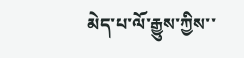མེད་པ་ལོ་རྒྱུས་ཀྱིས་་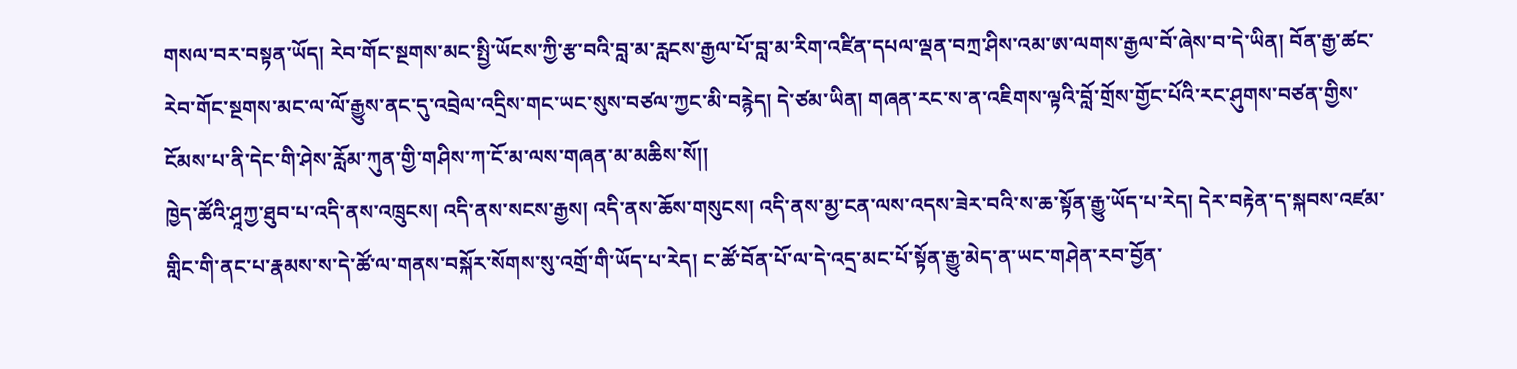གསལ་བར་བསྟན་ཡོད། རེབ་གོང་སྔགས་མང་སྤྱི་ཡོངས་ཀྱི་རྩ་བའི་བླ་མ་རླངས་རྒྱལ་པོ་བླ་མ་རིག་འཛིན་དཔལ་ལྡན་བཀྲ་ཤིས་འམ་ཨ་ལགས་རྒྱལ་བོ་ཞེས་བ་དེ་ཡིན། བོན་རྒྱ་ཚང་རེབ་གོང་སྔགས་མང་ལ་ལོ་རྒྱུས་ནང་དུ་འབྲེལ་འདྲིས་གང་ཡང་སུས་བཙལ་ཀྱང་མི་བརྙེད། དེ་ཙམ་ཡིན། གཞན་རང་ས་ན་འཇིགས་ལྟའི་བློ་གྲོས་གྱོང་པོའི་རང་ཤུགས་བཙན་གྱིས་ངོམས་པ་ནི་དེང་གི་ཤེས་རློམ་ཀུན་གྱི་གཤིས་ཀ་ངོ་མ་ལས་གཞན་མ་མཆིས་སོ།།
ཁྱེད་ཚོའི་ཤཱཀྱ་ཐུབ་པ་འདི་ནས་འཁྲུངས། འདི་ནས་སངས་རྒྱས། འདི་ནས་ཆོས་གསུངས། འདི་ནས་མྱ་ངན་ལས་འདས་ཟེར་བའི་ས་ཆ་སྟོན་རྒྱུ་ཡོད་པ་རེད། དེར་བརྟེན་ད་སྐབས་འཛམ་གླིང་གི་ནང་པ་རྣམས་ས་དེ་ཚོ་ལ་གནས་བསྐོར་སོགས་སུ་འགྲོ་གི་ཡོད་པ་རེད། ང་ཚོ་བོན་པོ་ལ་དེ་འདྲ་མང་པོ་སྟོན་རྒྱུ་མེད་ན་ཡང་གཤེན་རབ་བྱོན་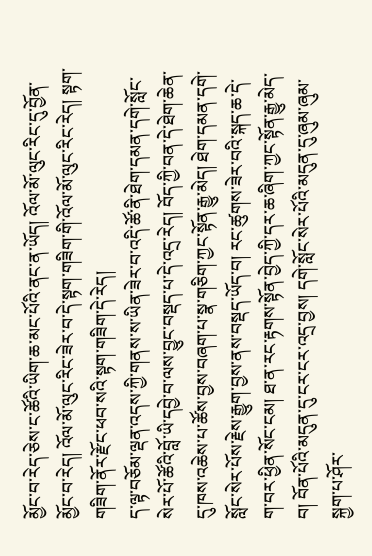མྱོང་བ་རེད་ཅེས་ང་ཚོའི་ཡིག་ཆ་མང་པོའི་ནང་ན་ཡོད། འོལ་མོ་ལུང་རིང་དུ་བྱོན་མྱོང་བ་རེད། འོལ་མོ་ལུང་རིང་ཟེར་བ་དེ་སྟག་གཟིག་གི་འོལ་མོ་ལུང་རིང་རེད། སྟག་གཟིག་ནོར་རྫོང་ཕབ་སའི་སྟག་གཟིག་དེ་རེད།
ད་ལྟ་བཅོམ་ལྡན་འདས་ཀྱི་གནས་ས་ཡིན་ཟེར་བ་འདི་ཚོ་ནི་ཐེག་དམན་དགེ་སློང་སེར་པོ་ཚོའི་བློ་ཡི་དབྱེ་བ་ལས་བྱུང་བསྡད་པ་དེ་འདྲ་རེད། བོད་ཀྱི་བན་དེ་ཐེག་ཆེན་དུ་ཁས་འཆེས་པ་ཚོས་བྱས་བཞག་པ་སྣ་གཅིག་ཀྱང་སྟོན་རྒྱུ་མེད། ཐེག་དམན་དགེ་སློང་སེར་པོས་རྗེས་རྒྱུག་བྱས་ནས་བསྡད་ཡོད་བ། རང་ཚུགས་ཟེར་བའི་སྐད་ཆ་དེ་ག་བར་ཕྱིན་སོང་ངམ། ཐ་ན་རང་རྟགས་སྟོན་བྱེད་ཀྱི་དར་ཆ་ཞིག་ཀྱང་སྟོན་རྒྱུ་མེད་བ། བོན་པོའི་མདུན་དུ་ངར་ངར་འདྲ་བྱས། དགེ་སློང་སེར་པོའི་མདུན་དུ་ཞུམ་ཞུམ་སྐྱག་པ་ཤོར་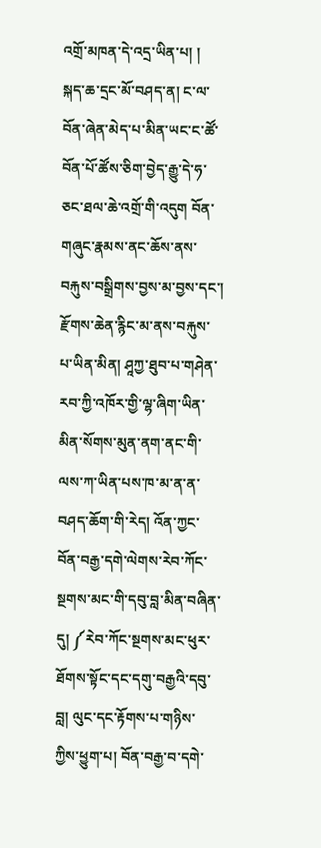འགྲོ་མཁན་དེ་འདྲ་ཡིན་པ། །
སྐད་ཆ་དྲང་མོ་བཤད་ན། ང་ལ་བོན་ཞེན་མེད་པ་མིན་ཡང་ང་ཚོ་བོན་པོ་ཚོས་ཅིག་བྱེད་རྒྱུ་དེ་ཧ་ཅང་ཐལ་ཆེ་འགྲོ་གི་འདུག བོན་གཞུང་རྣམས་ནང་ཆོས་ནས་བརྐུས་བསྒྲིགས་བྱས་མ་བྱས་དང་། རྫོགས་ཆེན་རྙིང་མ་ནས་བརྐུས་པ་ཡིན་མིན། ཤཱཀྱ་ཐུབ་པ་གཤེན་རབ་ཀྱི་འཁོར་གྱི་ལྷ་ཞིག་ཡིན་མིན་སོགས་མུན་ནག་ནང་གི་ལས་ཀ་ཡིན་པས་ཁ་མ་ན་ན་བཤད་ཆོག་གི་རེད། འོན་ཀྱང་བོན་བརྒྱ་དགེ་ལེགས་རེབ་ཀོང་སྔགས་མང་གི་དབུ་བླ་མིན་བཞིན་དུ། ༼རེབ་ཀོང་སྔགས་མང་ཕུར་ཐོགས་སྟོང་དང་དགུ་བརྒྱའི་དབུ་བླ། ལུང་དང་རྟོགས་པ་གཉིས་ཀྱིས་ཕྱུག་པ། བོན་བརྒྱ་བ་དགེ་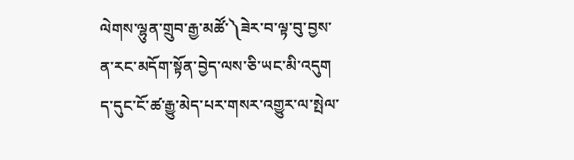ལེགས་ལྷུན་གྲུབ་རྒྱ་མཚོ་༽ཟེར་བ་ལྟ་བུ་བྱས་ན་རང་མདོག་སྟོན་བྱེད་ལས་ཅི་ཡང་མི་འདུག ད་དུང་ངོ་ཚ་རྒྱུ་མེད་པར་གསར་འགྱུར་ལ་སྤེལ་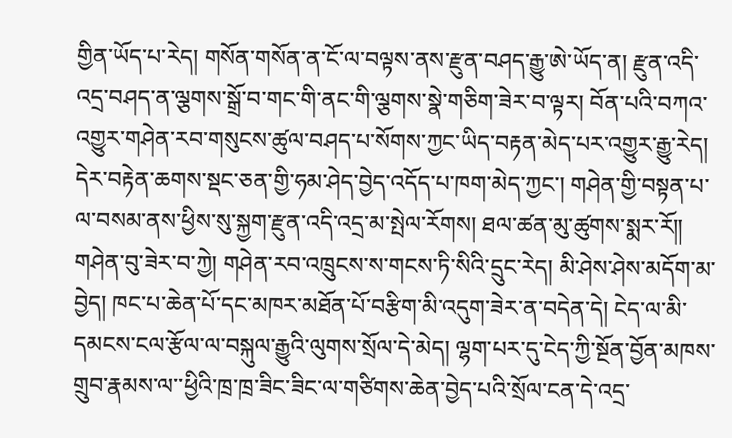གྱིན་ཡོད་པ་རེད། གསོན་གསོན་ན་ངོ་ལ་བལྟས་ནས་རྫུན་བཤད་རྒྱུ་ཨེ་ཡོད་ན། རྫུན་འདི་འདྲ་བཤད་ན་ལྕགས་སྒྲོ་བ་གང་གི་ནང་གི་ལྕགས་སྣེ་གཅིག་ཟེར་བ་ལྟར། བོན་པའི་བཀའ་འགྱུར་གཤེན་རབ་གསུངས་ཚུལ་བཤད་པ་སོགས་ཀྱང་ཡིད་བརྟན་མེད་པར་འགྱུར་རྒྱུ་རེད། དེར་བརྟེན་ཆགས་སྡང་ཅན་གྱི་ཧམ་ཤེད་བྱེད་འདོད་པ་ཁག་མེད་ཀྱང་། གཤེན་གྱི་བསྟན་པ་ལ་བསམ་ནས་ཕྱིས་སུ་སྐྱག་རྫུན་འདི་འདྲ་མ་སྤེལ་རོགས། ཐལ་ཚན་མུ་ཚུགས་སྨར་རོ༎
གཤེན་བུ་ཟེར་བ་ཀྱེ། གཤེན་རབ་འཁྲུངས་ས་གངས་ཏི་སིའི་དྲུང་རེད། མི་ཤེས་ཤེས་མདོག་མ་བྱེད། ཁང་པ་ཆེན་པོ་དང་མཁར་མཐོན་པོ་བརྩིག་མི་འདུག་ཟེར་ན་བདེན་དེ། ངེད་ལ་མི་དམངས་ངལ་རྩོལ་ལ་བསྐུལ་རྒྱུའི་ལུགས་སྲོལ་དེ་མེད། ལྷག་པར་དུ་ངེད་ཀྱི་སྔོན་བྱོན་མཁས་གྲུབ་རྣམས་ལ་་ཕྱིའི་ཁྲ་ཁྲ་ཟིང་ཟིང་ལ་གཙིགས་ཆེན་བྱེད་པའི་སྲོལ་ངན་དེ་འདྲ་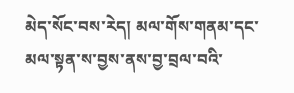མེད་སོང་བས་རེད། མལ་གོས་གནམ་དང་མལ་སྟན་ས་བྱས་ནས་བྱ་བྲལ་བའི་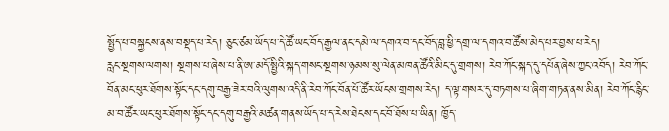སྤྱོད་པ་བསྐྱངས་ནས་བསྡད་པ་རེད། ཅུང་ཙམ་ཡོད་པ་དེ་ཚོ་ཡང་བོད་རྒྱལ་ནང་དམེ་ལ་དགའ་བ་དང་བོད་བླ་ཕྱི་དགྲ་ལ་དགའ་བ་ཚོས་མེད་པར་བྱས་པ་རེད།
རླང་སྔགས་ལགས། སྔགས་པ་ཞེས་པ་ནི་ཨ་མདོ་སྤྱིའི་སྐད་གསང་སྔགས་ཉམས་སུ་ལེན་མཁན་ཚོའི་མིང་དུ་གྲགས། རེབ་ཀོང་སྐད་དུ་དཔོན་ཞེས་ཀྱང་འབོད། རེབ་ཀོང་བོན་མང་ཕུར་ཐོགས་སྟོང་དང་དགུ་བརྒྱ་ཟེར་བའི་ལུགས་འདི་ནི་རེབ་ཀོང་བོན་པོ་ཚོར་ཡོངས་གྲགས་རེད། ད་ལྟ་གསར་དུ་བཏགས་པ་ཞིག་གཏན་ནས་མིན། རེབ་ཀོང་རྙིང་མ་བ་ཚོར་ཡང་ཕུར་ཐོགས་སྟོང་དང་དགུ་བརྒྱའི་མཚན་གནས་ཡོད་པ་ད་རེས་ཐེངས་དང་བོ་ཐོས་པ་ཡིན། ཁྱོད་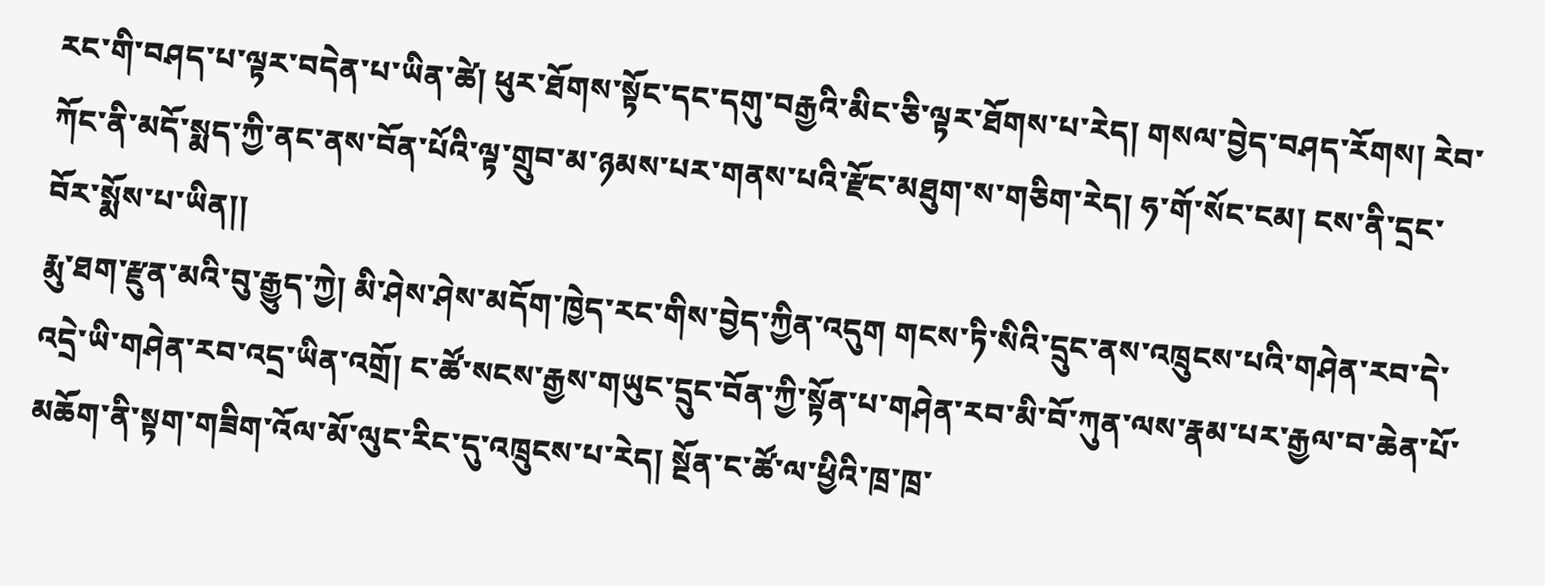རང་གི་བཤད་པ་ལྟར་བདེན་པ་ཡིན་ཚེ། ཕུར་ཐོགས་སྟོང་དང་དགུ་བརྒྱའི་མིང་ཅི་ལྟར་ཐོགས་པ་རེད། གསལ་བྱེད་བཤད་རོགས། རེབ་ཀོང་ནི་མདོ་སྨད་ཀྱི་ནང་ནས་བོན་པོའི་ལྟ་གྲུབ་མ་ཉམས་པར་གནས་པའི་རྫོང་མཐུག་ས་གཅིག་རེད། ཧ་གོ་སོང་ངམ། ངས་ནི་དྲང་བོར་སྨོས་པ་ཡིན།།
རྨུ་ཐག་རྫུན་མའི་བུ་རྒྱུད་ཀྱེ། མི་ཤེས་ཤེས་མདོག་ཁྱེད་རང་གིས་བྱེད་ཀྱིན་འདུག གངས་ཏི་སིའི་དྲུང་ནས་འཁྲུངས་པའི་གཤེན་རབ་དེ་འདྲེ་ཡི་གཤེན་རབ་འདྲ་ཡིན་འགྲོ། ང་ཚོ་སངས་རྒྱས་གཡུང་དྲུང་བོན་ཀྱི་སྟོན་པ་གཤེན་རབ་མི་བོ་ཀུན་ལས་རྣམ་པར་རྒྱལ་བ་ཆེན་པོ་མཆོག་ནི་སྟག་གཟིག་འོལ་མོ་ལུང་རིང་དུ་འཁྲུངས་པ་རེད། སྔོན་ང་ཚོ་ལ་ཕྱིའི་ཁྲ་ཁྲ་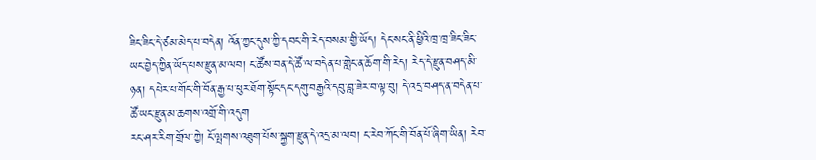ཟིང་ཟིང་དེ་ཙམ་མེད་པ་བདེན། འོན་ཀྱང་དུས་ཀྱི་དབང་གི་རེད་བསམ་གྱི་ཡོད། དེང་སང་ནི་ཕྱིའི་ཁྲ་ཁྲ་ཟིང་ཟིང་ཡང་བྱེད་ཀྱིན་ཡོད་པས་རྫུན་མ་ལབ། ང་ཚོས་བན་དེ་ཚོ་ལ་བདེན་པ་གླེང་ན་ཆོག་གི་རེད། རེད་དེ་རྫུན་བཤད་མི་ཉན། དཔེར་པ་གོང་གི་བོན་རྒྱ་པ་ཕུར་ཐོག་སྟོང་དང་དགུ་བརྒྱའི་དབུ་བླ་ཟེར་བ་ལྟ་བུ། དེ་འདྲ་བཤད་ན་བདེན་པ་ཚོ་ཡང་རྫུན་མ་ཆགས་འགྲོ་གི་འདུག
རང་ཤར་རིག་གྲོལ་ཀྱེ། ངོ་ལྤགས་འཐུག་པོས་སྐྱག་རྫུན་དེ་འདྲ་མ་ལབ། ང་རེབ་ཀོང་གི་བོན་པོ་ཞིག་ཡིན། རེབ་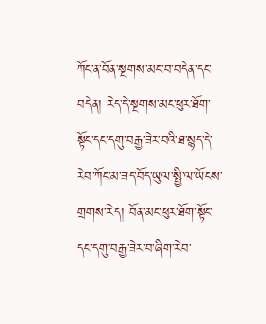ཀོང་ན་བོན་སྔགས་མང་བ་བདེན་དང་བདེན། རེད་དེ་སྔགས་མང་ཕུར་ཐོག་སྟོང་དང་དགུ་བརྒྱ་ཟེར་བའི་ཐ་སྙད་དེ་རེབ་ཀོང་མ་ཟད་བོད་ཡུལ་སྤྱི་ལ་ཡོངས་གྲགས་རེད། བོན་མང་ཕུར་ཐོག་སྟོང་དང་དགུ་བརྒྱ་ཟེར་བ་ཞིག་རེབ་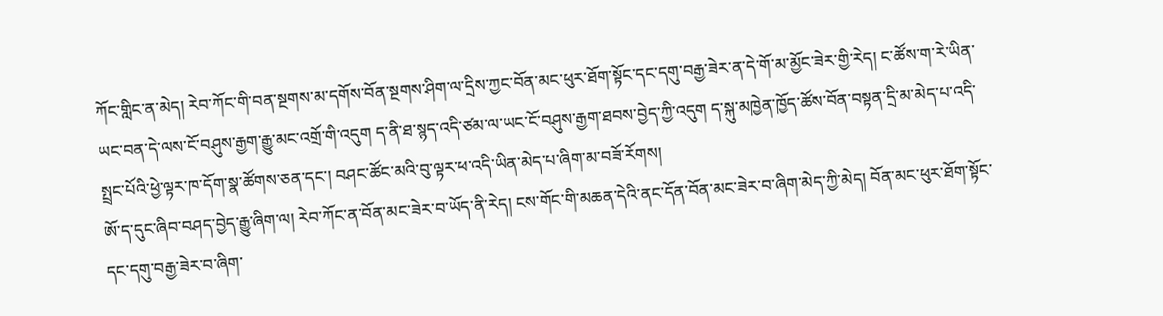ཀོང་གླིང་ན་མེད། རེབ་ཀོང་གི་བན་སྔགས་མ་དགོས་བོན་སྔགས་ཤིག་ལ་དྲིས་ཀྱང་བོན་མང་ཕུར་ཐོག་སྟོང་དང་དགུ་བརྒྱ་ཟེར་ན་དེ་གོ་མ་མྱོང་ཟེར་གྱི་རེད། ང་ཚོས་ག་རེ་ཡིན་ཡང་བན་དེ་ལས་ངོ་བཤུས་རྒྱག་རྒྱུ་མང་འགྲོ་གི་འདུག ད་ནི་ཐ་སྙད་འདི་ཙམ་ལ་ཡང་ངོ་བཤུས་རྒྱག་ཐབས་བྱེད་ཀྱི་འདུག ད་སྐུ་མཁྱེན་ཁྱོད་ཚོས་བོན་བསྟན་དྲི་མ་མེད་པ་འདི་སྤྲང་པོའི་ཕྱེ་ལྟར་ཁ་དོག་སྣ་ཚོགས་ཅན་དང་། བཤང་ཚོང་མའི་བུ་ལྟར་ཕ་འདི་ཡིན་མེད་པ་ཞིག་མ་བཟོ་རོགས།
ཨོ་ད་དུང་ཞིབ་བཤད་བྱེད་རྒྱུ་ཞིག་ལ། རེབ་ཀོང་ན་བོན་མང་ཟེར་བ་ཡོད་ནི་རེད། ངས་གོང་གི་མཆན་དེའི་ནང་དོན་བོན་མང་ཟེར་བ་ཞིག་མེད་ཀྱི་མེད། བོན་མང་ཕུར་ཐོག་སྟོང་དང་དགུ་བརྒྱ་ཟེར་བ་ཞིག་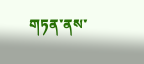གཏན་ནས་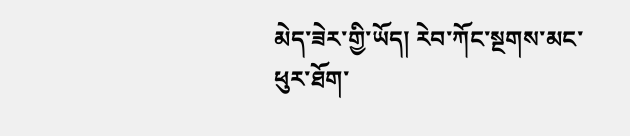མེད་ཟེར་གྱི་ཡོད། རེབ་ཀོང་སྔགས་མང་ཕུར་ཐོག་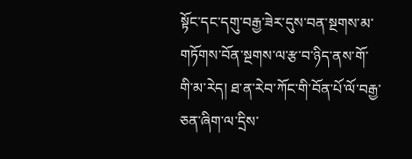སྟོང་དང་དགུ་བརྒྱ་ཟེར་དུས་བན་སྔགས་མ་གཏོགས་བོན་སྔགས་ལ་རྩ་བ་ཉིད་ནས་གོ་གི་མ་རེད། ཐ་ན་རེབ་ཀོང་གི་བོན་པོ་ལོ་བརྒྱ་ཅན་ཞིག་ལ་དྲིས་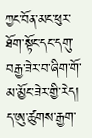ཀྱང་བོན་མང་ཕུར་ཐོག་སྟོང་དང་དགུ་བརྒྱ་ཟེར་བ་ཞིག་གོ་མ་མྱོང་ཟེར་གྱི་རེད། ད་ཨུ་ཚུགས་རྒྱག་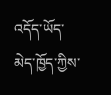འདོད་ཡོད་མེད་ཁྱོད་ཀྱིས་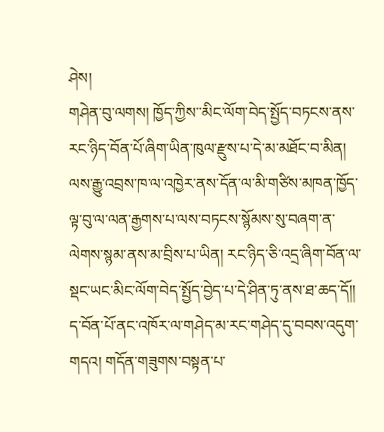ཤེས།
གཤེན་བུ་ལགས། ཁྱོད་ཀྱིས་་མིང་ལོག་བེད་སྤྱོད་བཏངས་ནས་རང་ཉིད་བོན་པོ་ཞིག་ཡིན་ཁུལ་རྫུས་པ་དེ་མ་མཐོང་བ་མིན། ལས་རྒྱུ་འབྲས་ཁ་ལ་འཁྱེར་ནས་དོན་ལ་མི་གཙིས་མཁན་ཁྱོད་ལྟ་བུ་ལ་ལན་རྒྱགས་པ་ལས་བཏངས་སྙོམས་སུ་བཞག་ན་ལེགས་སྙམ་ནས་མ་བྲིས་པ་ཡིན། རང་ཉིད་ཅི་འདྲ་ཞིག་བོན་ལ་སྡང་ཡང་མིང་ལོག་བེད་སྤྱོད་བྱེད་པ་དེ་ཤིན་ཏུ་ནས་ཐ་ཆད་དོ།།
ད་བོན་པོ་ནང་འཁོར་ལ་གཤེད་མ་རང་གཤེད་དུ་བབས་འདུག་གདའ། གདོན་གཟུགས་བསྟན་པ་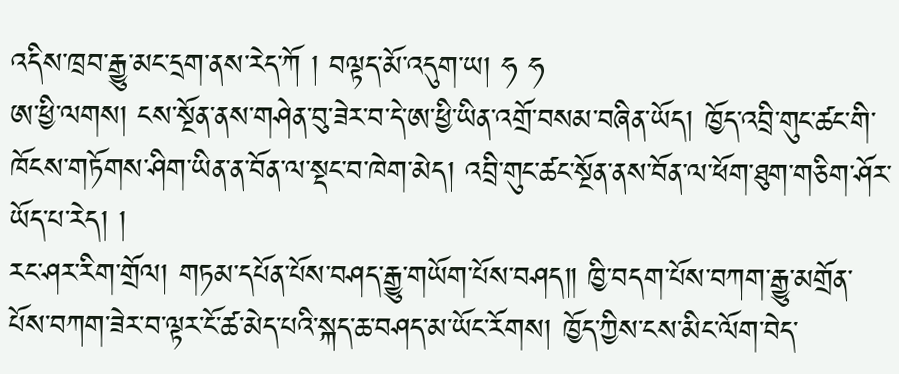འདིས་ཁྲབ་རྒྱུ་མང་དྲག་ནས་རེད་ཀོ ། བལྟད་མོ་འདུག་ཡ། ཧ ཧ
ཨ་ཕྱི་ལགས། ངས་སྔོན་ནས་གཤེན་བུ་ཟེར་བ་དེ་ཨ་ཕྱི་ཡིན་འགྲོ་བསམ་བཞིན་ཡོད། ཁྱོད་འབྲི་གུང་ཚང་གི་ཁོངས་གཏོགས་ཤིག་ཡིན་ན་བོན་ལ་སྡང་བ་ཁེག་མེད། འབྲི་གུང་ཚང་སྔོན་ནས་བོན་ལ་ཕོག་ཐུག་གཅིག་ཤོར་ཡོད་པ་རེད། །
རང་ཤར་རིག་གྲོལ། གཏམ་དཔོན་པོས་བཤད་རྒྱུ་གཡོག་པོས་བཤད༎ ཁྱི་བདག་པོས་བཀག་རྒྱུ་མགྲོན་པོས་བཀག་ཟེར་བ་ལྟར་ངོ་ཚ་མེད་པའི་སྐད་ཆ་བཤད་མ་ཡོང་རོགས། ཁྱོད་ཀྱིས་ངས་མིང་ལོག་བེད་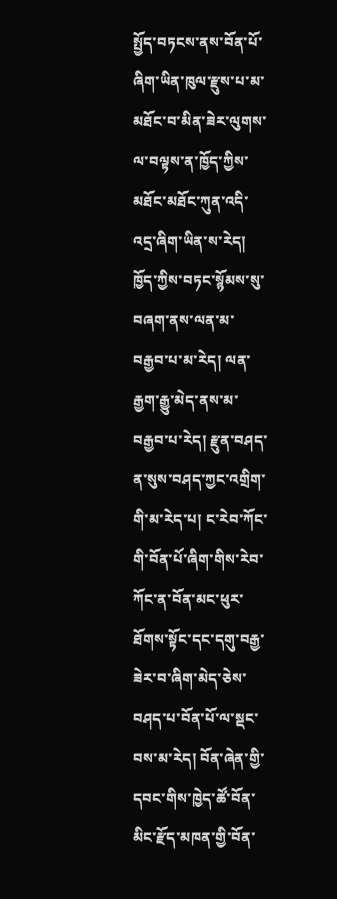སྤྱོད་བཏངས་ནས་བོན་པོ་ཞིག་ཡིན་ཁུལ་རྫུས་པ་མ་མཐོང་བ་མིན་ཟེར་ལུགས་ལ་བལྟས་ན་ཁྱོད་ཀྱིས་མཐོང་མཐོང་ཀུན་འདི་འདྲ་ཞིག་ཡིན་ས་རེད། ཁྱོད་ཀྱིས་བཏང་སྙོམས་སུ་བཞག་ནས་ལན་མ་བརྒྱབ་པ་མ་རེད། ལན་རྒྱག་རྒྱུ་མེད་ནས་མ་བརྒྱབ་པ་རེད། རྫུན་བཤད་ན་སུས་བཤད་ཀྱང་འགྲིག་གི་མ་རེད་པ། ང་རེབ་ཀོང་གི་བོན་པོ་ཞིག་གིས་རེབ་ཀོང་ན་བོན་མང་ཕུར་ཐོགས་སྟོང་དང་དགུ་བརྒྱ་ཟེར་བ་ཞིག་མེད་ཅེས་བཤད་པ་བོན་པོ་ལ་སྡང་བས་མ་རེད། བོན་ཞེན་གྱི་དབང་གིས་ཁྱེད་ཚོ་བོན་མིང་རྫོད་མཁན་གྱི་བོན་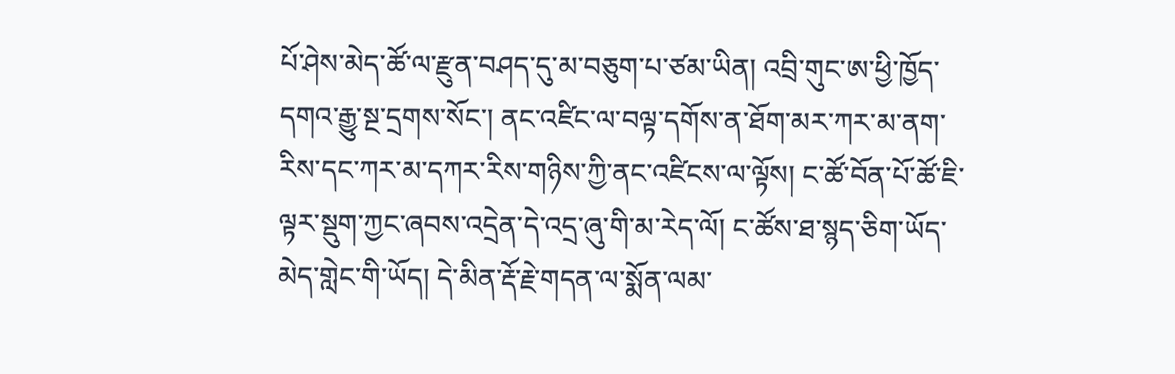པོ་ཤེས་མེད་ཚོ་ལ་རྫུན་བཤད་དུ་མ་བཅུག་པ་ཙམ་ཡིན། འབྲི་གུང་ཨ་ཕྱི་ཁྱོད་དགའ་རྒྱུ་སྔ་དྲགས་སོང་། ནང་འཛིང་ལ་བལྟ་དགོས་ན་ཐོག་མར་ཀར་མ་ནག་རིས་དང་ཀར་མ་དཀར་རིས་གཉིས་ཀྱི་ནང་འཛིངས་ལ་ལྟོས། ང་ཚོ་བོན་པོ་ཚོ་ཇི་ལྟར་སྡུག་ཀྱང་ཞབས་འདྲེན་དེ་འདྲ་ཞུ་གི་མ་རེད་ལོ། ང་ཚོས་ཐ་སྙད་ཅིག་ཡོད་མེད་གླེང་གི་ཡོད། དེ་མིན་རྡོ་རྗེ་གདན་ལ་སྨོན་ལམ་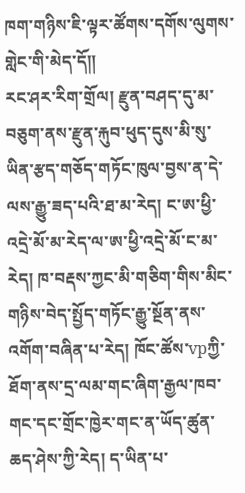ཁག་གཉིས་ཇི་ལྟར་ཚོགས་དགོས་ལུགས་གླེང་གི་མེད་དོ༎
རང་ཤར་རིག་གྲོལ། རྫུན་བཤད་དུ་མ་བཅུག་ནས་རྫུན་རྐུབ་ཕུད་དུས་མི་སུ་ཡིན་རྩད་གཅོད་གཏོང་ཁུལ་བྱས་ན་དེ་ལས་རྒྱུ་ཟད་པའི་ཐ་མ་རེད། ང་ཨ་ཕྱི་འདྲེ་མོ་མ་རེད་ལ་ཨ་ཕྱི་འདྲེ་མོ་ང་མ་རེད། ཁ་བརྡས་ཀྱང་མི་གཅིག་གིས་མིང་གཉིས་བེད་སྤྱོད་གཏོང་རྒྱུ་སྔོན་ནས་འགོག་བཞིན་པ་རེད། ཁོང་ཚོས་vpཀྱི་ཐོག་ནས་དྲ་ལམ་གང་ཞིག་རྒྱལ་ཁབ་གང་དང་གྲོང་ཁྱེར་གང་ན་ཡོད་ཚུན་ཆད་ཤེས་ཀྱི་རེད། ད་ཡིན་པ་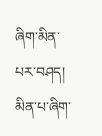ཞིག་མིན་པར་བཤད། མིན་པ་ཞིག་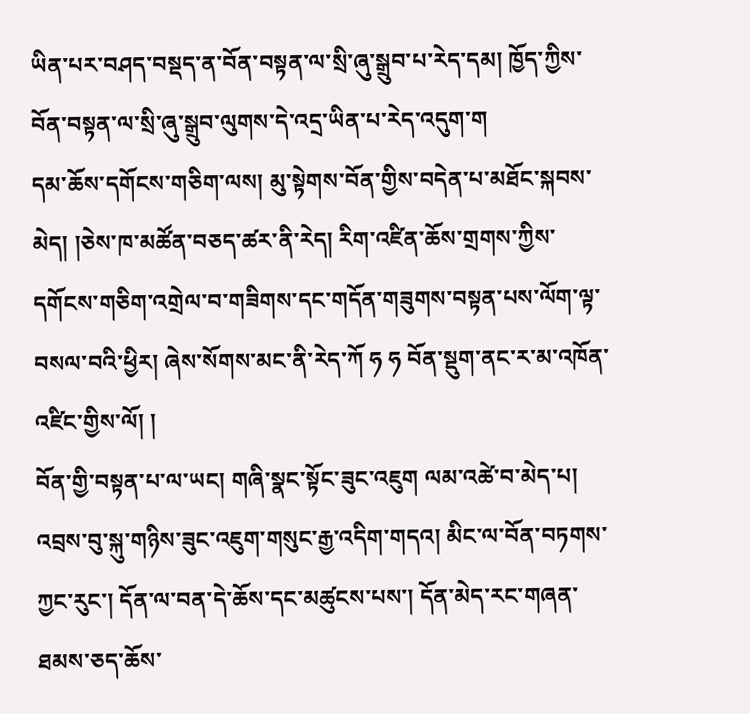ཡིན་པར་བཤད་བསྡད་ན་བོན་བསྟན་ལ་སྲི་ཞུ་སྒྲུབ་པ་རེད་དམ། ཁྱོད་ཀྱིས་བོན་བསྟན་ལ་སྲི་ཞུ་སྒྲུབ་ལུགས་དེ་འདྲ་ཡིན་པ་རེད་འདུག་ག
དམ་ཆོས་དགོངས་གཅིག་ལས། མུ་སྟེགས་བོན་གྱིས་བདེན་པ་མཐོང་སྐབས་མེད། །ཅེས་ཁ་མཚོན་བཅད་ཚར་ནི་རེད། རིག་འཛིན་ཆོས་གྲགས་ཀྱིས་དགོངས་གཅིག་འགྲེལ་བ་གཟིགས་དང་གདོན་གཟུགས་བསྟན་པས་ལོག་ལྟ་བསལ་བའི་ཕྱིར། ཞེས་སོགས་མང་ནི་རེད་ཀོ ཧ ཧ བོན་སྡུག་ནང་ར་མ་འཁོན་འཛིང་གྱིས་ལོ། །
བོན་གྱི་བསྟན་པ་ལ་ཡང། གཞི་སྣང་སྟོང་ཟུང་འཇུག ལམ་འཚེ་བ་མེད་པ། འབྲས་བུ་སྐུ་གཉིས་ཟུང་འཇུག་གསུང་རྒྱ་འདིག་གདའ། མིང་ལ་བོན་བཏགས་ཀྱང་རུང་། དོན་ལ་བན་དེ་ཆོས་དང་མཚུངས་པས་། དོན་མེད་རང་གཞན་ཐམས་ཅད་ཆོས་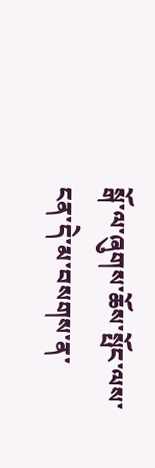སྒོ་ལ་ཞུགས་ཆོས་སྤོང་ལས་ངན་དེ་མ་བསགས་ན་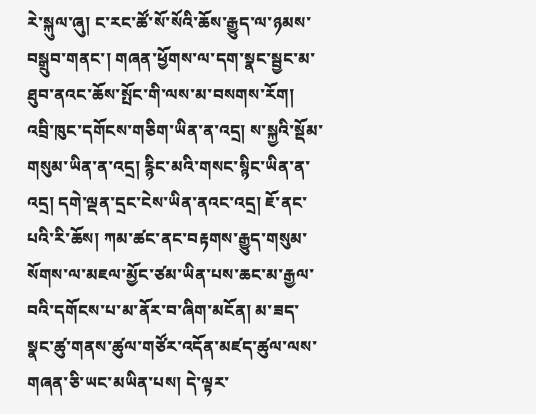རེ་སྐུལ་ཞུ། ང་རང་ཚོ་སོ་སོའི་ཆོས་རྒྱུད་ལ་ཉམས་བསྒྲུབ་གནང་། གཞན་ཕྱོགས་ལ་དག་སྣང་སྦྱང་མ་ཐུབ་ནའང་ཆོས་སྤོང་གི་ལས་མ་བསགས་རོག། འབྲི་ཁུང་དགོངས་གཅིག་ཡིན་ན་འདྲ། ས་སྐྱའི་སྡོམ་གསུམ་ཡིན་ན་འདྲ། རྙིང་མའི་གསང་སྙིང་ཡིན་ན་འདྲ། དགེ་ལྡན་དྲང་ངེས་ཡིན་ནའང་འདྲ། ཇོ་ནང་པའི་རི་ཆོས། ཀམ་ཚང་ནང་བརྟགས་རྒྱུད་གསུམ་སོགས་ལ་མཇལ་མྱོང་ཙམ་ཡིན་པས་ཆང་མ་རྒྱལ་བའི་དགོངས་པ་མ་ནོར་བ་ཞིག་མངོན། མ་ཟད་སྣང་ཚུ་གནས་ཚུལ་གཙོར་འདོན་མཛད་ཚུལ་ལས་གཞན་ཅི་ཡང་མཡིན་པས། དེ་ལྟར་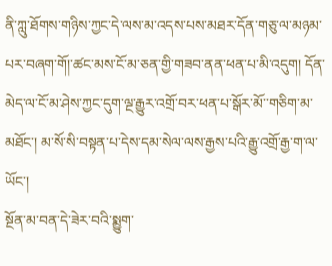ནི་ཀླུ་ཐོགས་གཉིས་ཀྱང་དེ་ལས་མ་འདས་པས་མཐར་དོན་གཅུ་ལ་མཉམ་པར་བཞག་གོ།་ཚང་མས་ངོ་མ་ཅན་གྱི་གཟབ་ནན་ཕན་པ་མི་འདུག། དོན་མེད་ལ་ངོ་མ་ཤེས་ཀྱང་དུག་ལྔ་རྒྱུར་འགྲོ་བར་ཕན་པ་སྒོར་མོ་་གཅིག་མ་མཐོང་། མ་སོ་སི་བསྟན་པ་དེས་དམ་སེལ་ལས་རྒྱས་པའི་རྒྱུ་འགྲོ་རྒྱ་ག་ལ་ཡོང་།
སྔོན་མ་བན་དེ་ཟེར་བའི་སྨྱུག་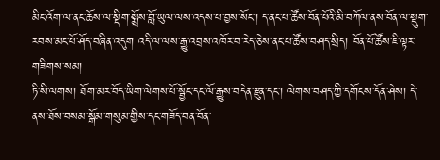མིང་འོག་ལ་ནང་ཆོས་ལ་སྡིག་སྨྲོས་བློ་ཡུལ་ལས་འདས་པ་བྱས་སོང་། ད་ནང་པ་ཚོས་བོན་པོའི་མི་བཀོལ་ནས་བོན་ལ་སྡུག་རབས་མང་པོ་ཤོད་བཞིན་འདུག འདི་ལ་ལས་རྒྱུ་འབྲས་འཁོར་བ་རེད་ཅེས་ནང་པ་ཚོས་བཤད་སྲིད། བོན་པོ་ཚོས་ཇི་ལྟར་གཟིགས་སམ།
ཏི་སི་ལགས། ཐོག་མར་བོད་ཡིག་ལེགས་པོ་སྦྱོང་དང་ལོ་རྒྱུས་བདེན་རྫུན་དང་། ལེགས་བཤད་ཀྱི་དགོངས་དོན་ཤེས། དེ་ནས་ཐོས་བསམ་སྒོམ་གསུམ་གྱིས་དང་གཟོད་བན་བོན་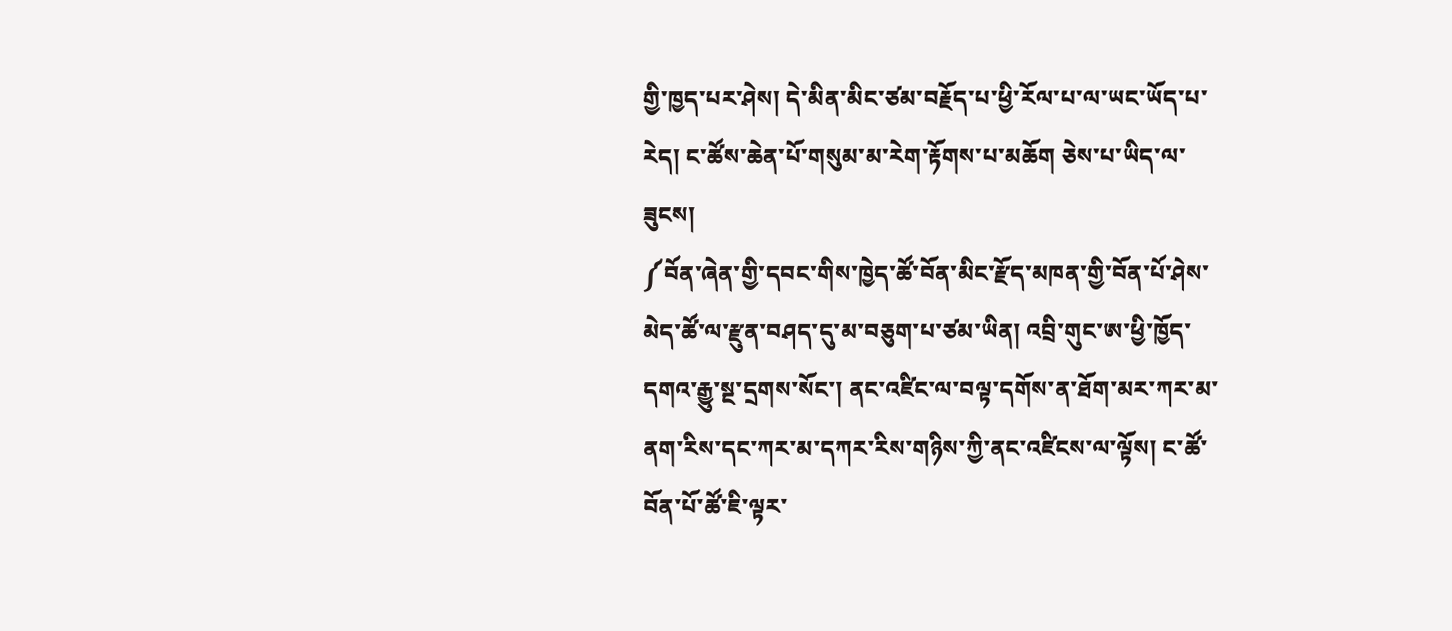གྱི་ཁྱད་པར་ཤེས། དེ་མིན་མིང་ཙམ་བརྗོད་པ་ཕྱི་རོལ་པ་ལ་ཡང་ཡོད་པ་རེད། ང་ཚོས་ཆེན་པོ་གསུམ་མ་རེག་རྟོགས་པ་མཆོག ཅེས་པ་ཡིད་ལ་ཟུངས།
༼བོན་ཞེན་གྱི་དབང་གིས་ཁྱེད་ཚོ་བོན་མིང་རྫོད་མཁན་གྱི་བོན་པོ་ཤེས་མེད་ཚོ་ལ་རྫུན་བཤད་དུ་མ་བཅུག་པ་ཙམ་ཡིན། འབྲི་གུང་ཨ་ཕྱི་ཁྱོད་དགའ་རྒྱུ་སྔ་དྲགས་སོང་། ནང་འཛིང་ལ་བལྟ་དགོས་ན་ཐོག་མར་ཀར་མ་ནག་རིས་དང་ཀར་མ་དཀར་རིས་གཉིས་ཀྱི་ནང་འཛིངས་ལ་ལྟོས། ང་ཚོ་བོན་པོ་ཚོ་ཇི་ལྟར་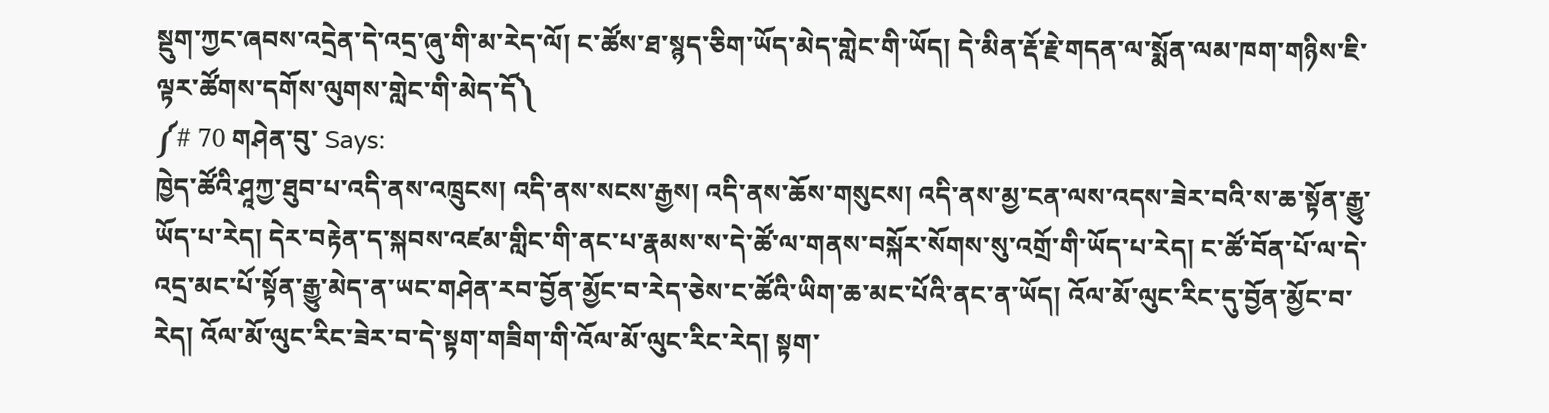སྡུག་ཀྱང་ཞབས་འདྲེན་དེ་འདྲ་ཞུ་གི་མ་རེད་ལོ། ང་ཚོས་ཐ་སྙད་ཅིག་ཡོད་མེད་གླེང་གི་ཡོད། དེ་མིན་རྡོ་རྗེ་གདན་ལ་སྨོན་ལམ་ཁག་གཉིས་ཇི་ལྟར་ཚོགས་དགོས་ལུགས་གླེང་གི་མེད་དོ༽
༼# 70 གཤེན་བུ་ Says:
ཁྱེད་ཚོའི་ཤཱཀྱ་ཐུབ་པ་འདི་ནས་འཁྲུངས། འདི་ནས་སངས་རྒྱས། འདི་ནས་ཆོས་གསུངས། འདི་ནས་མྱ་ངན་ལས་འདས་ཟེར་བའི་ས་ཆ་སྟོན་རྒྱུ་ཡོད་པ་རེད། དེར་བརྟེན་ད་སྐབས་འཛམ་གླིང་གི་ནང་པ་རྣམས་ས་དེ་ཚོ་ལ་གནས་བསྐོར་སོགས་སུ་འགྲོ་གི་ཡོད་པ་རེད། ང་ཚོ་བོན་པོ་ལ་དེ་འདྲ་མང་པོ་སྟོན་རྒྱུ་མེད་ན་ཡང་གཤེན་རབ་བྱོན་མྱོང་བ་རེད་ཅེས་ང་ཚོའི་ཡིག་ཆ་མང་པོའི་ནང་ན་ཡོད། འོལ་མོ་ལུང་རིང་དུ་བྱོན་མྱོང་བ་རེད། འོལ་མོ་ལུང་རིང་ཟེར་བ་དེ་སྟག་གཟིག་གི་འོལ་མོ་ལུང་རིང་རེད། སྟག་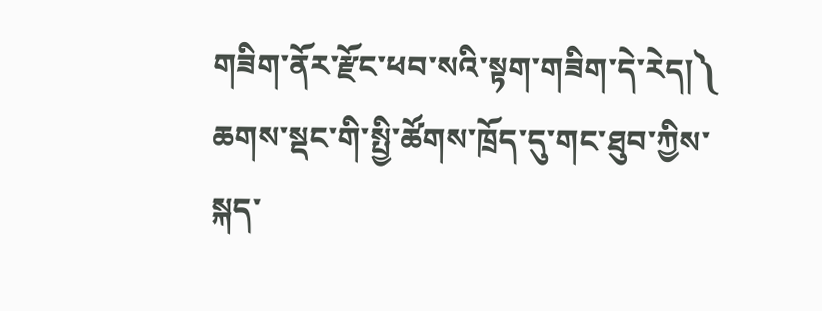གཟིག་ནོར་རྫོང་ཕབ་སའི་སྟག་གཟིག་དེ་རེད།༽
ཆགས་སྡང་གི་སྤྱི་ཚོགས་ཁྲོད་དུ་གང་ཐུབ་ཀྱིས་སྐད་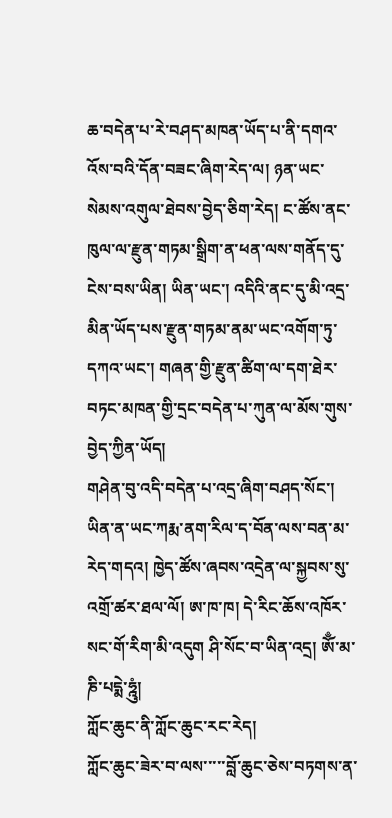ཆ་བདེན་པ་རེ་བཤད་མཁན་ཡོད་པ་ནི་དགའ་འོས་བའི་དོན་བཟང་ཞིག་རེད་ལ། ཉན་ཡང་སེམས་འགུལ་ཐེབས་བྱེད་ཅིག་རེད། ང་ཚོས་ནང་ཁུལ་ལ་རྫུན་གཏམ་སྒྲིག་ན་ཕན་ལས་གནོད་དུ་ངེས་བས་ཡིན། ཡིན་ཡང་། འདིའི་ནང་དུ་མི་འདྲ་མིན་ཡོད་པས་རྫུན་གཏམ་ནམ་ཡང་འགོག་ཏུ་དཀའ་ཡང་། གཞན་གྱི་རྫུན་ཚིག་ལ་དག་ཐེར་བཏང་མཁན་གྱི་དྲང་བདེན་པ་ཀུན་ལ་མོས་གུས་བྱེད་ཀྱིན་ཡོད།
གཤེན་བུ་འདི་བདེན་པ་འདྲ་ཞིག་བཤད་སོང་། ཡིན་ན་ཡང་ཀརྨ་ནག་རིལ་ད་བོན་ལས་བན་མ་རེད་གདའ། ཁྱེད་ཚོས་ཞབས་འདྲེན་ལ་སྐྱབས་སུ་འགྲོ་ཚར་ཐལ་ལོ། ཨ་ཁ་ཁ། དེ་རིང་ཆོས་འཁོར་སང་གོ་རིག་མི་འདུག ཤི་སོང་བ་ཡིན་འདྲ། ཨོྃ་མ་ཎི་པདྨེ་ཧྰུཾ།
ཀློང་ཆུང་ནི་ཀློང་ཆུང་རང་རེད།
ཀློང་ཆུང་ཟེར་བ་ལས་་་་་བློ་ཆུང་ཅེས་བཏགས་ན་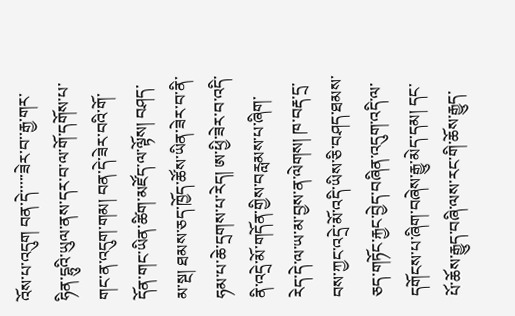འོས་པ་འདུག བན་དེ་་་་་ཟེར་བ་་རྒྱ་གར་ཧིན་དྷུའི་ཡུལ་ནས་དར་བ་ལ་གོ་དགོས་པ་གང་ན་འདུག་གམ། བན་དེ་ཟེར་བའི་གོ་དོན་གང་ཡིན་ཚིག་མཛོད་ལ་ལྟོས། བཤད་མ་སྔ། ཐམས་ཅད་ཁྱོད་ཚོས་ཡིན་ཟེར་བ་ནི་ཧམ་པ་ཆེ་དྲགས་པ་རེད། ཨ་ཕྱི་ཟེར་བ་འདི་ནི་འདྲེ་མོ་གདོན་གྱིས་བརླམས་པ་ཞིག་རེད་དེ་ལ་ཡ་མ་བྱས་ན་ལེགས། ཁ་བརྡ་དྲ་བས་ཀྱང་འདྲེ་མོ་འདི་ཡིས་ཅི་བཤད་ཐམས་ཅད་གཏོང་རྐྱང་བྱེད་བཞིན་འདུག་འདི་ལ་དགོངས་པ་ཞིག་བཞེས་རྒྱུ་མེད་དམ། དང་པོ་ཆོས་རྒྱུད་བཞི་ལས་རང་གི་ཆོས་རྒྱུད་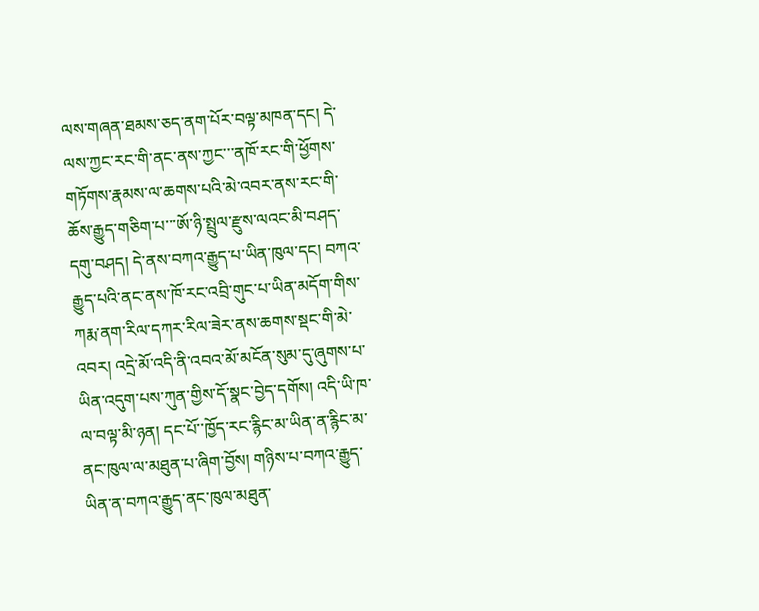ལས་གཞན་ཐམས་ཅད་ནག་པོར་བལྟ་མཁན་དང། དེ་ལས་ཀྱང་རང་གི་ནང་ནས་ཀྱང་་་ནཁོ་རང་གི་ཕྱོགས་གཏོགས་རྣམས་ལ་ཆགས་པའི་མེ་འབར་ནས་རང་གི་ཆོས་རྒྱུད་གཅིག་པ་་་ཨོ་ཉི་སྤྲུལ་རྫུས་ལའང་མི་བཤད་དགུ་བཤད། དེ་ནས་བཀའ་རྒྱུད་པ་ཡིན་ཁུལ་དང། བཀའ་རྒྱུད་པའི་ནང་ནས་ཁོ་རང་འབྲི་གུང་པ་ཡིན་མདོག་གིས་ཀརྨ་ནག་རིལ་དཀར་རིལ་ཟེར་ནས་ཆགས་སྡང་གི་མེ་འབར། འདྲེ་མོ་འདི་ནི་འབའ་མོ་མངོན་སུམ་དུ་ཞུགས་པ་ཡིན་འདུག་པས་ཀུན་གྱིས་དོ་སྣང་བྱེད་དགོས། འདི་ཡི་ཁ་ལ་བལྟ་མི་ཉན། དང་པོ་་ཁྱོད་རང་རྙིང་མ་ཡིན་ན་རྙིང་མ་ནང་ཁུལ་ལ་མཐུན་པ་ཞིག་བྱོས། གཉིས་པ་བཀའ་རྒྱུད་ཡིན་ན་བཀའ་རྒྱུད་ནང་ཁུལ་མཐུན་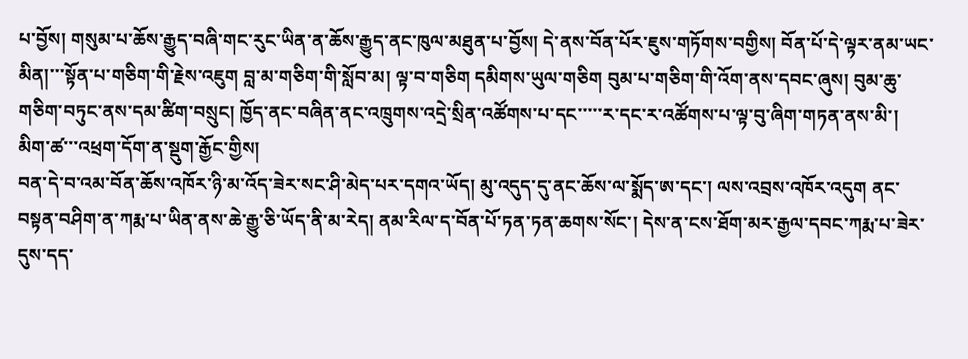པ་བྱོས། གསུམ་པ་ཆོས་རྒྱུད་བཞི་གང་རུང་ཡིན་ན་ཆོས་རྒྱུད་ནང་ཁུལ་མཐུན་པ་བྱོས། དེ་ནས་བོན་པོར་ཇུས་གཏོགས་བགྱིས། བོན་པོ་དེ་ལྟར་ནམ་ཡང་མིན།་་་སྟོན་པ་གཅིག་གི་རྗེས་འཇུག བླ་མ་གཅིག་གི་སློབ་མ། ལྟ་བ་གཅིག དམིགས་ཡུལ་གཅིག བུམ་པ་གཅིག་གི་འོག་ནས་དབང་ཞུས། བུམ་ཆུ་གཅིག་བཏུང་ནས་དམ་ཚིག་བསྲུང། ཁྱོད་ནང་བཞིན་ནང་འཁྲུགས་འདྲེ་སྲིན་འཚོགས་པ་དང་་་་་ར་དང་ར་འཚོགས་པ་ལྟ་བུ་ཞིག་གཏན་ནས་མི་། མིག་ཚ་་་འཕྲག་དོག་ན་སྡུག་རྒྱོང་གྱིས།
བན་དེ་བ་འམ་བོན་ཆོས་འཁོར་ཉི་མ་འོད་ཟེར་སང་ཤི་མེད་པར་དགའ་ཡོད། མུ་འདུད་དུ་ནང་ཆོས་ལ་སྨོད་ཨ་དང་། ལས་འབྲས་འཁོར་འདུག ནང་བསྟན་བཤིག་ན་ཀརྨ་པ་ཡིན་ནས་ཆེ་རྒྱུ་ཅི་ཡོད་ནི་མ་རེད། ནམ་རིལ་ད་བོན་པོ་ཏན་ཏན་ཆགས་སོང་། དེས་ན་ངས་ཐོག་མར་རྒྱལ་དབང་ཀརྨ་པ་ཟེར་དུས་དད་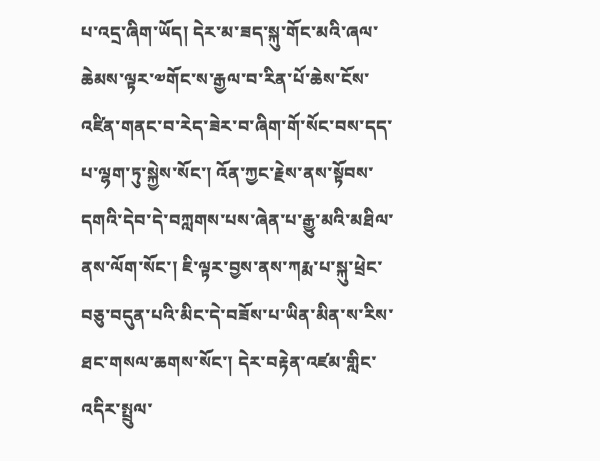པ་འདྲ་ཞིག་ཡོད། དེར་མ་ཟད་སྐུ་གོང་མའི་ཞལ་ཆེམས་ལྟར་༧གོང་ས་རྒྱལ་བ་རིན་པོ་ཆེས་ངོས་འཛིན་གནང་བ་རེད་ཟེར་བ་ཞིག་གོ་སོང་བས་དད་པ་ལྷག་ཏུ་སྐྱེས་སོང་། འོན་ཀྱང་རྗེས་ནས་སྟོབས་དགའི་དེབ་དེ་བཀླགས་པས་ཞེན་པ་རྒྱུ་མའི་མཐིལ་ནས་ལོག་སོང་། ཇི་ལྟར་བྱས་ནས་ཀརྨ་པ་སྐུ་ཕྲེང་བཅུ་བདུན་པའི་མིང་དེ་བཟོས་པ་ཡིན་མིན་ས་རིས་ཐང་གསལ་ཆགས་སོང་། དེར་བརྟེན་འཛམ་གླིང་འདིར་སྤྲུལ་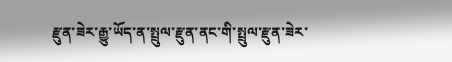རྫུན་ཟེར་རྒྱུ་ཡོད་ན་སྤྲུལ་རྫུན་ནང་གི་སྤྲུལ་རྫུན་ཟེར་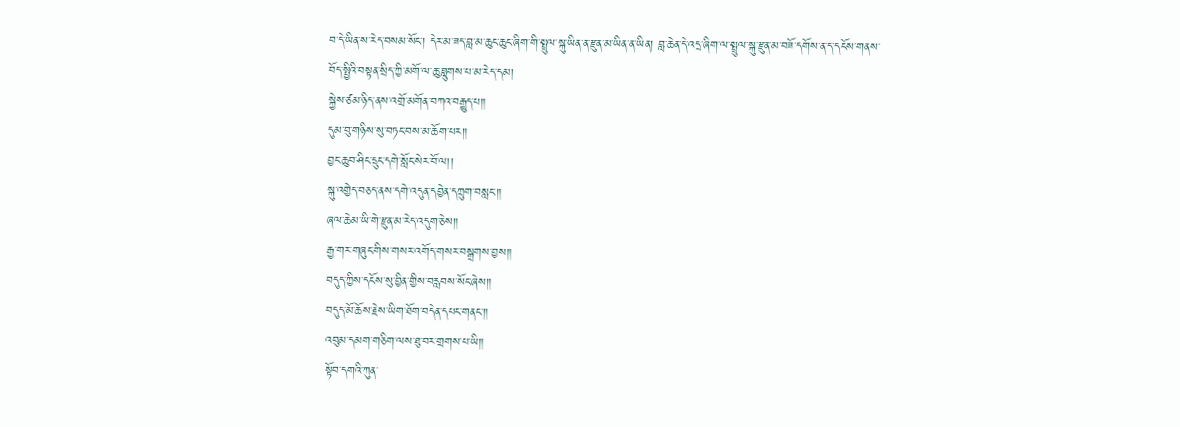བ་དེ་ཡིན་ས་རེད་བསམ་སོང་། དེར་མ་ཟད་བླ་མ་ཆུང་ཆུང་ཞིག་གི་སྤྲུལ་སྐུ་ཡིན་ན་རྫུན་མ་ཡིན་ན་ཡིན། བླ་ཆེན་དེ་འདྲ་ཞིག་ལ་སྤྲུལ་སྐུ་རྫུན་མ་བཟོ་དགོས་ན་ད་དངོས་གནས་བོད་སྤྱིའི་བསྟན་སྲིད་ཀྱི་མགོ་ལ་ཆུ་བླུགས་པ་མ་རེད་དམ།
སྐྱེས་ཙམ་ཉིད་ནས་འགྲོ་མགོན་བཀའ་བརྒྱུད་པ༎
དུམ་བུ་གཉིས་སུ་བཏང་བས་མ་ཆོག་པར༎
བྱང་ཆུབ་ཤིང་དྲུང་དགེ་སློང་སེར་བོ་ལ།།
སྐུ་འགྱེད་བཅད་ནས་དགེ་འདུན་དབྱེན་དཀྲུག་བསླང་༎
ཞལ་ཆེམ་ཡི་གེ་རྫུན་མ་རེད་འདུག་ཅེས༎
རྒྱ་གར་གཞུང་གིས་གསར་འགོད་གསར་བསྒྲགས་བྱས༎
བདུད་ཀྱིས་དངོས་སུ་བྱིན་གྱིས་བརླབས་སོང་ཞེས༎
བདུད་མོ་ཆོས་རྗེས་ཡིག་ཐོག་བདེན་དཔང་གནང་༎
འབུམ་དམག་གཅིག་ལས་ཐུ་བར་གྲགས་པ་ཡི༎
སྟོབ་དགའི་ཀུན་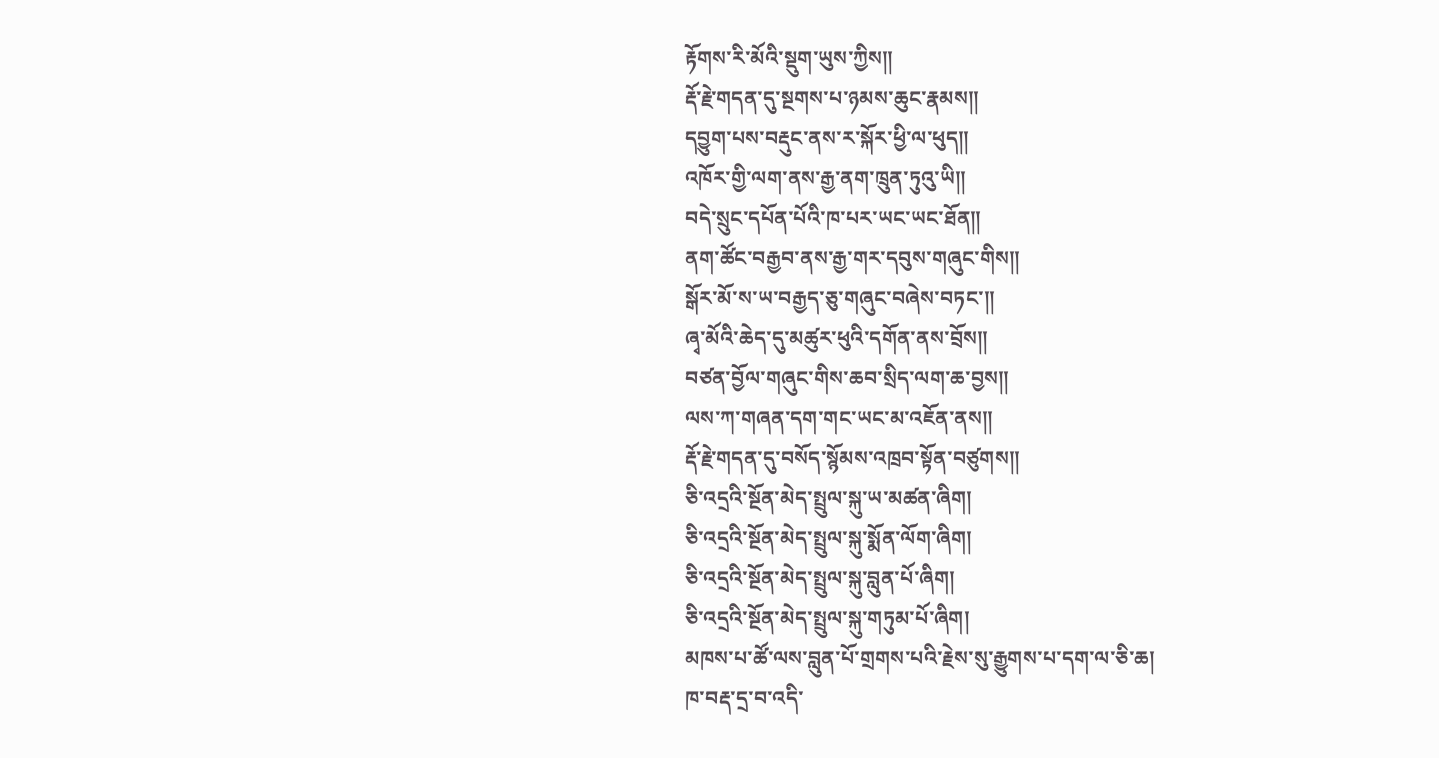རྟོགས་རི་མོའི་སྡུག་ཡུས་ཀྱིས༎
རྡོ་རྗེ་གདན་དུ་སྔགས་པ་ཉམས་ཆུང་རྣམས༎
དབྱུག་པས་བརྡུང་ནས་ར་སྐོར་ཕྱི་ལ་ཕུད༎
འཁོར་གྱི་ལག་ནས་རྒྱ་ནག་ཁྲུན་ཏུའུ་ཡི༎
བདེ་སྲུང་དཔོན་པོའི་ཁ་པར་ཡང་ཡང་ཐོན༎
ནག་ཚོང་བརྒྱབ་ནས་རྒྱ་གར་དབུས་གཞུང་གིས༎
སྒོར་མོ་ས་ཡ་བརྒྱད་ཅུ་གཞུང་བཞེས་བཏང་༎
ཞྭ་མོའི་ཆེད་དུ་མཚུར་ཕུའི་དགོན་ནས་བྲོས༎
བཙན་བྱོལ་གཞུང་གིས་ཆབ་སྲིད་ལག་ཆ་བྱས༎
ལས་ཀ་གཞན་དག་གང་ཡང་མ་འཇོན་ནས༎
རྡོ་རྗེ་གདན་དུ་བསོད་སྙོམས་འཁྲབ་སྟོན་བཙུགས༎
ཅི་འདྲའི་སྔོན་མེད་སྤྲུལ་སྐུ་ཡ་མཚན་ཞིག།
ཅི་འདྲའི་སྔོན་མེད་སྤྲུལ་སྐུ་སྨོན་ལོག་ཞིག།
ཅི་འདྲའི་སྔོན་མེད་སྤྲུལ་སྐུ་བླུན་པོ་ཞིག།
ཅི་འདྲའི་སྔོན་མེད་སྤྲུལ་སྐུ་གཏུམ་པོ་ཞིག།
མཁས་པ་ཚོ་ལས་བླུན་པོ་གྲགས་པའི་རྗེས་སུ་རྒྱུགས་པ་དག་ལ་ཅི་ཆ།
ཁ་བརྡ་དྲ་བ་འདི་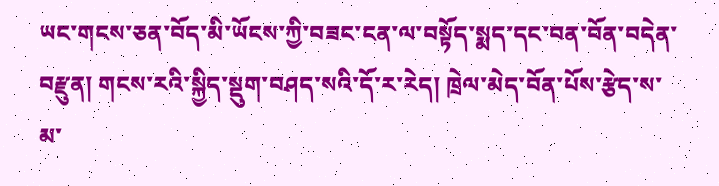ཡང་གངས་ཅན་བོད་མི་ཡོངས་ཀྱི་བཟང་ངན་ལ་བསྟོད་སྨད་དང་བན་བོན་བདེན་བརྫུན། གངས་རའི་སྐྱིད་སྡུག་བཤད་སའི་དོ་ར་རེད། ཁྲེལ་མེད་བོན་པོས་རྩེད་ས་མ་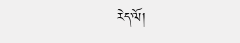རེད་ལོ།